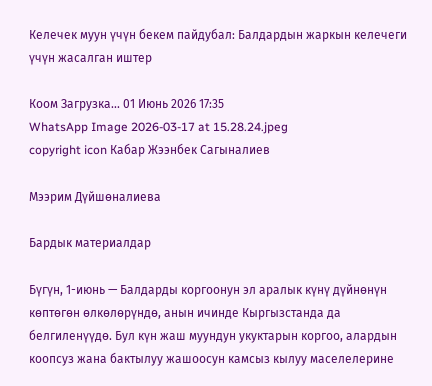Келечек муун үчүн бекем пайдубал: Балдардын жаркын келечеги үчүн жасалган иштер

Коом Загрузка... 01 Июнь 2026 17:35
WhatsApp Image 2026-03-17 at 15.28.24.jpeg
copyright icon Кабар Жээнбек Сагыналиев

Мээрим Дүйшөналиева

Бардык материалдар

Бүгүн, 1-июнь — Балдарды коргоонун эл аралык күнү дүйнөнүн көптөгөн өлкөлөрүндө, анын ичинде Кыргызстанда да белгиленүүдө. Бул күн жаш муундун укуктарын коргоо, алардын коопсуз жана бактылуу жашоосун камсыз кылуу маселелерине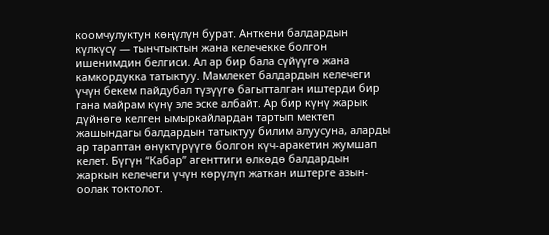коомчулуктун көңүлүн бурат. Анткени балдардын күлкүсү — тынчтыктын жана келечекке болгон ишенимдин белгиси. Ал ар бир бала сүйүүгө жана камкордукка татыктуу. Мамлекет балдардын келечеги үчүн бекем пайдубал түзүүгө багытталган иштерди бир гана майрам күнү эле эске албайт. Ар бир күнү жарык дүйнөгө келген ымыркайлардан тартып мектеп жашындагы балдардын татыктуу билим алуусуна, аларды ар тараптан өнүктүрүүгө болгон күч-аракетин жумшап келет. Бүгүн “Кабар” агенттиги өлкөдө балдардын жаркын келечеги үчүн көрүлүп жаткан иштерге азын-оолак токтолот.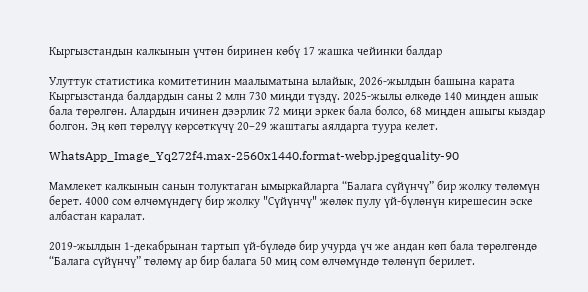Кыргызстандын калкынын үчтөн биринен көбү 17 жашка чейинки балдар

Улуттук статистика комитетинин маалыматына ылайык, 2026-жылдын башына карата Кыргызстанда балдардын саны 2 млн 730 миңди түздү. 2025-жылы өлкөдө 140 миңден ашык бала төрөлгөн. Алардын ичинен дээрлик 72 миңи эркек бала болсо, 68 миңден ашыгы кыздар болгон. Эң көп төрөлүү көрсөткүчү 20–29 жаштагы аялдарга туура келет.

WhatsApp_Image_Yq272f4.max-2560x1440.format-webp.jpegquality-90

Мамлекет калкынын санын толуктаган ымыркайларга “Балага сүйүнчү” бир жолку төлөмүн берет. 4000 сом өлчөмүндөгү бир жолку "Сүйүнчү" жөлөк пулу үй-бүлөнүн кирешесин эске албастан каралат.

2019-жылдын 1-декабрынан тартып үй-бүлөдө бир учурда үч же андан көп бала төрөлгөндө “Балага сүйүнчү” төлөмү ар бир балага 50 миң сом өлчөмүндө төлөнүп берилет.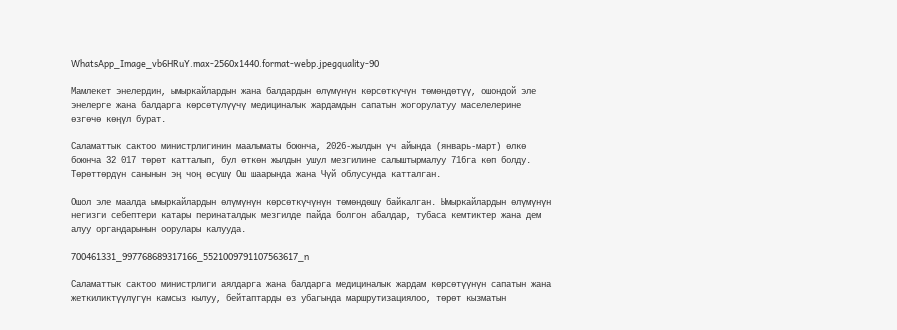WhatsApp_Image_vb6HRuY.max-2560x1440.format-webp.jpegquality-90

Мамлекет энелердин, ымыркайлардын жана балдардын өлүмүнүн көрсөткүчүн төмөндөтүү, ошондой эле энелерге жана балдарга көрсөтүлүүчү медициналык жардамдын сапатын жогорулатуу маселелерине өзгөчө көңүл бурат.

Саламаттык сактоо министрлигинин маалыматы боюнча, 2026-жылдын үч айында (январь-март) өлкө боюнча 32 017 төрөт катталып, бул өткөн жылдын ушул мезгилине салыштырмалуу 716га көп болду. Төрөттөрдүн санынын эң чоң өсүшү Ош шаарында жана Чүй облусунда катталган.

Ошол эле маалда ымыркайлардын өлүмүнүн көрсөткүчүнүн төмөндөшү байкалган. Ымыркайлардын өлүмүнүн негизги себептери катары перинаталдык мезгилде пайда болгон абалдар, тубаса кемтиктер жана дем алуу органдарынын оорулары калууда.

700461331_997768689317166_5521009791107563617_n

Саламаттык сактоо министрлиги аялдарга жана балдарга медициналык жардам көрсөтүүнүн сапатын жана жеткиликтүүлүгүн камсыз кылуу, бейтаптарды өз убагында маршрутизациялоо, төрөт кызматын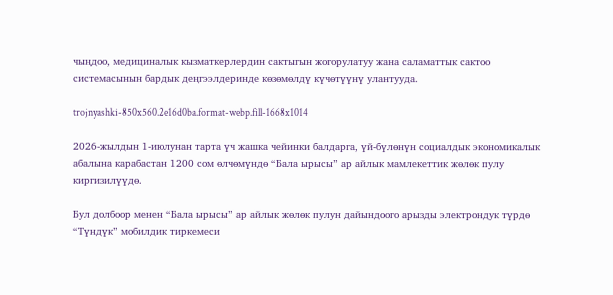чыңдоо, медициналык кызматкерлердин сактыгын жогорулатуу жана саламаттык сактоо системасынын бардык деңгээлдеринде көзөмөлдү күчөтүүнү улантууда.

trojnyashki-850x560.2e16d0ba.format-webp.fill-1668x1014

2026-жылдын 1-июлунан тарта үч жашка чейинки балдарга, үй-бүлөнүн социалдык экономикалык абалына карабастан 1200 сом өлчөмүндө “Бала ырысы” ар айлык мамлекеттик жөлөк пулу киргизилүүдө.

Бул долбоор менен “Бала ырысы” ар айлык жөлөк пулун дайындоого арызды электрондук түрдө “Түндүк” мобилдик тиркемеси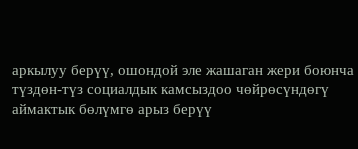аркылуу берүү, ошондой эле жашаган жери боюнча түздөн-түз социалдык камсыздоо чөйрөсүндөгү аймактык бөлүмгө арыз берүү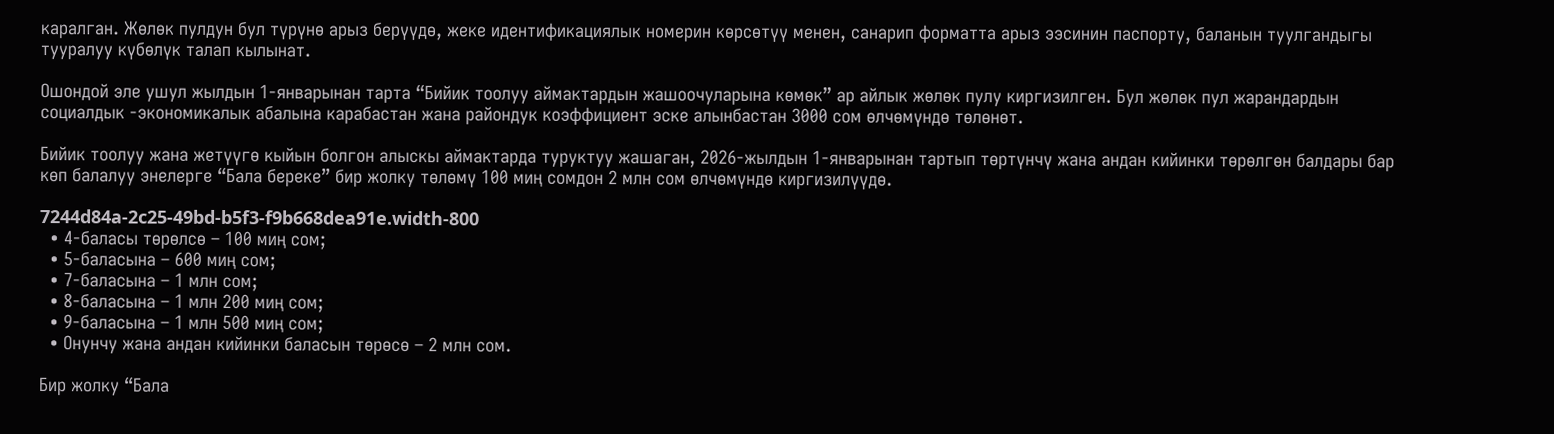каралган. Жөлөк пулдун бул түрүнө арыз берүүдө, жеке идентификациялык номерин көрсөтүү менен, санарип форматта арыз ээсинин паспорту, баланын туулгандыгы тууралуу күбөлүк талап кылынат.

Ошондой эле ушул жылдын 1-январынан тарта “Бийик тоолуу аймактардын жашоочуларына көмөк” ар айлык жөлөк пулу киргизилген. Бул жөлөк пул жарандардын социалдык -экономикалык абалына карабастан жана райондук коэффициент эске алынбастан 3000 сом өлчөмүндө төлөнөт.

Бийик тоолуу жана жетүүгө кыйын болгон алыскы аймактарда туруктуу жашаган, 2026-жылдын 1-январынан тартып төртүнчү жана андан кийинки төрөлгөн балдары бар көп балалуу энелерге “Бала береке” бир жолку төлөмү 100 миң сомдон 2 млн сом өлчөмүндө киргизилүүдө.

7244d84a-2c25-49bd-b5f3-f9b668dea91e.width-800
  • 4-баласы төрөлсө – 100 миң сом;
  • 5-баласына – 600 миң сом;
  • 7-баласына – 1 млн сом;
  • 8-баласына – 1 млн 200 миң сом;
  • 9-баласына – 1 млн 500 миң сом;
  • Онунчу жана андан кийинки баласын төрөсө – 2 млн сом.

Бир жолку “Бала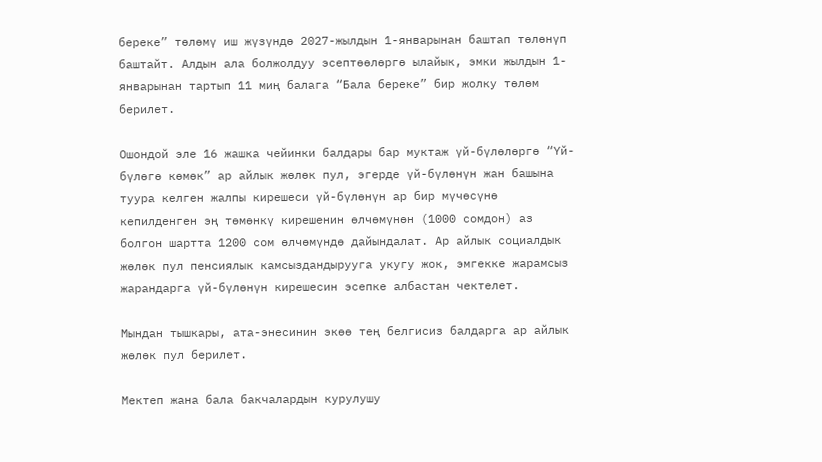береке” төлөмү иш жүзүндө 2027-жылдын 1-январынан баштап төлөнүп баштайт. Алдын ала болжолдуу эсептөөлөргө ылайык, эмки жылдын 1-январынан тартып 11 миң балага “Бала береке” бир жолку төлөм берилет.

Ошондой эле 16 жашка чейинки балдары бар муктаж үй-бүлөлөргө “Үй-бүлөгө көмөк” ар айлык жөлөк пул, эгерде үй-бүлөнүн жан башына туура келген жалпы кирешеси үй-бүлөнүн ар бир мүчөсүнө кепилденген эң төмөнкү кирешенин өлчөмүнөн (1000 сомдон) аз болгон шартта 1200 сом өлчөмүндө дайындалат. Ар айлык социалдык жөлөк пул пенсиялык камсыздандырууга укугу жок, эмгекке жарамсыз жарандарга үй-бүлөнүн кирешесин эсепке албастан чектелет.

Мындан тышкары, ата-энесинин экөө тең белгисиз балдарга ар айлык жөлөк пул берилет.

Мектеп жана бала бакчалардын курулушу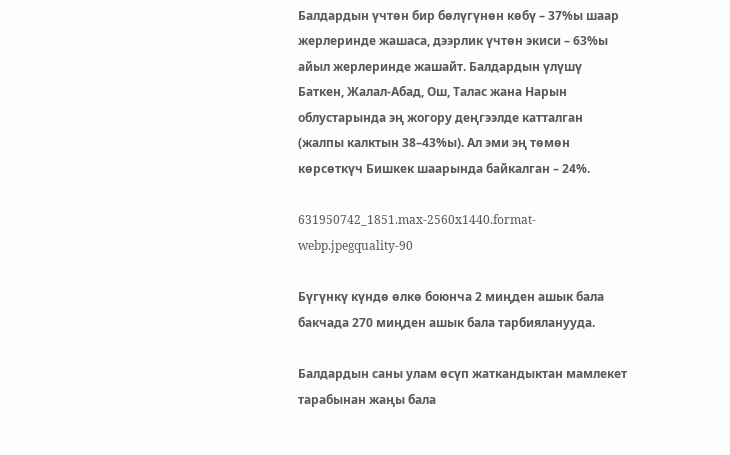Балдардын үчтөн бир бөлүгүнөн көбү – 37%ы шаар жерлеринде жашаса, дээрлик үчтөн экиси – 63%ы айыл жерлеринде жашайт. Балдардын үлүшү Баткен, Жалал-Абад, Ош, Талас жана Нарын облустарында эң жогору деңгээлде катталган (жалпы калктын 38–43%ы). Ал эми эң төмөн көрсөткүч Бишкек шаарында байкалган – 24%.

631950742_1851.max-2560x1440.format-webp.jpegquality-90

Бүгүнкү күндө өлкө боюнча 2 миңден ашык бала бакчада 270 миңден ашык бала тарбияланууда.

Балдардын саны улам өсүп жаткандыктан мамлекет тарабынан жаңы бала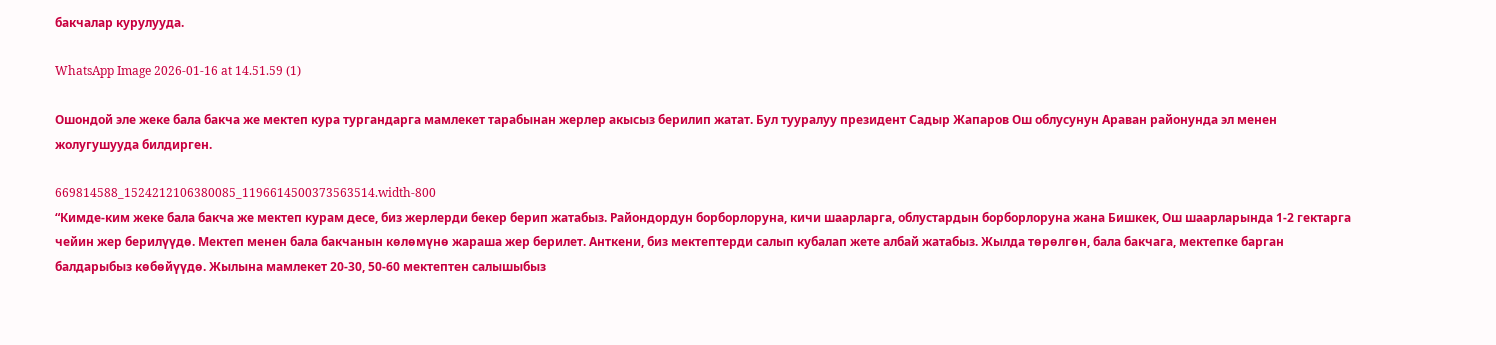бакчалар курулууда.

WhatsApp Image 2026-01-16 at 14.51.59 (1)

Ошондой эле жеке бала бакча же мектеп кура тургандарга мамлекет тарабынан жерлер акысыз берилип жатат. Бул тууралуу президент Садыр Жапаров Ош облусунун Араван районунда эл менен жолугушууда билдирген.

669814588_1524212106380085_1196614500373563514.width-800
“Кимде-ким жеке бала бакча же мектеп курам десе, биз жерлерди бекер берип жатабыз. Райондордун борборлоруна, кичи шаарларга, облустардын борборлоруна жана Бишкек, Ош шаарларында 1-2 гектарга чейин жер берилүүдө. Мектеп менен бала бакчанын көлөмүнө жараша жер берилет. Анткени, биз мектептерди салып кубалап жете албай жатабыз. Жылда төрөлгөн, бала бакчага, мектепке барган балдарыбыз көбөйүүдө. Жылына мамлекет 20-30, 50-60 мектептен салышыбыз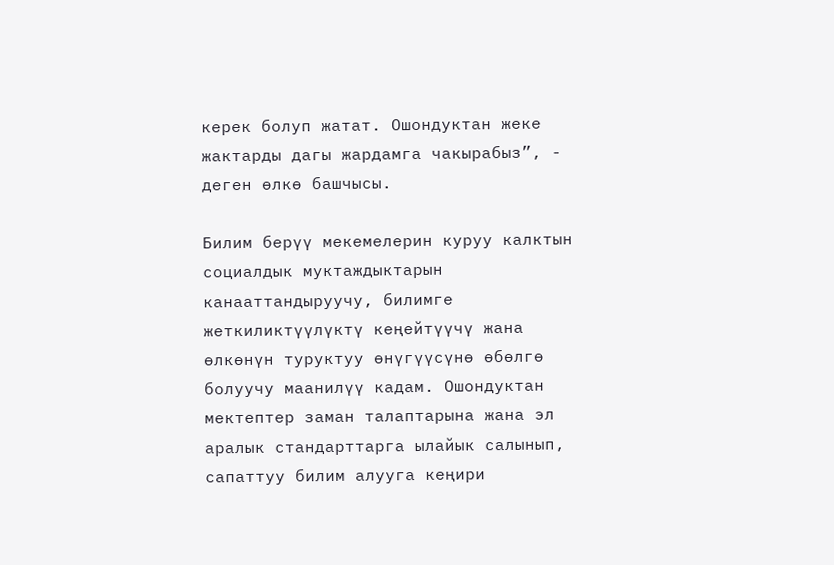керек болуп жатат. Ошондуктан жеке жактарды дагы жардамга чакырабыз”, - деген өлкө башчысы.

Билим берүү мекемелерин куруу калктын социалдык муктаждыктарын канааттандыруучу, билимге жеткиликтүүлүктү кеңейтүүчү жана өлкөнүн туруктуу өнүгүүсүнө өбөлгө болуучу маанилүү кадам. Ошондуктан мектептер заман талаптарына жана эл аралык стандарттарга ылайык салынып, сапаттуу билим алууга кеңири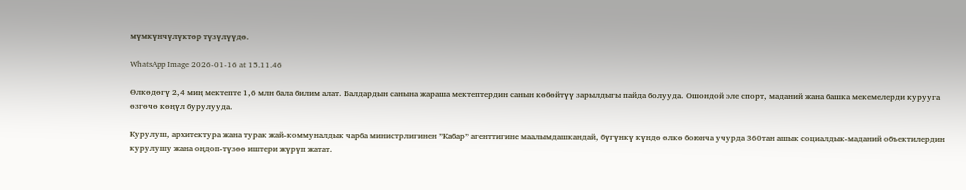мүмкүнчүлүктөр түзүлүүдө.

WhatsApp Image 2026-01-16 at 15.11.46

Өлкөдөгү 2,4 миң мектепте 1,6 млн бала билим алат. Балдардын санына жараша мектептердин санын көбөйтүү зарылдыгы пайда болууда. Ошондой эле спорт, маданий жана башка мекемелерди курууга өзгөчө көңүл бурулууда.

Курулуш, архитектура жана турак жай-коммуналдык чарба министрлигинен ”Кабар” агенттигине маалымдашкандай, бүгүнкү күндө өлкө боюнча учурда 360тан ашык социалдык-маданий объектилердин курулушу жана оңдоп-түзөө иштери жүрүп жатат.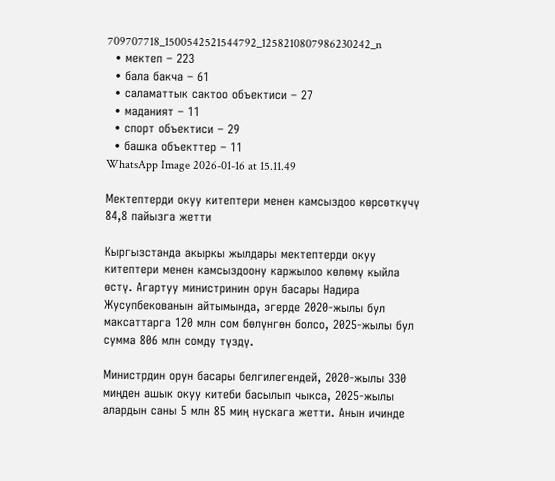709707718_1500542521544792_1258210807986230242_n
  • мектеп – 223
  • бала бакча – 61
  • саламаттык сактоо объектиси – 27
  • маданият – 11
  • спорт объектиси – 29
  • башка объекттер – 11
WhatsApp Image 2026-01-16 at 15.11.49

Мектептерди окуу китептери менен камсыздоо көрсөткүчү 84,8 пайызга жетти

Кыргызстанда акыркы жылдары мектептерди окуу китептери менен камсыздоону каржылоо көлөмү кыйла өстү. Агартуу министринин орун басары Надира Жусупбекованын айтымында, эгерде 2020-жылы бул максаттарга 120 млн сом бөлүнгөн болсо, 2025-жылы бул сумма 806 млн сомду түздү.

Министрдин орун басары белгилегендей, 2020-жылы 330 миңден ашык окуу китеби басылып чыкса, 2025-жылы алардын саны 5 млн 85 миң нускага жетти. Анын ичинде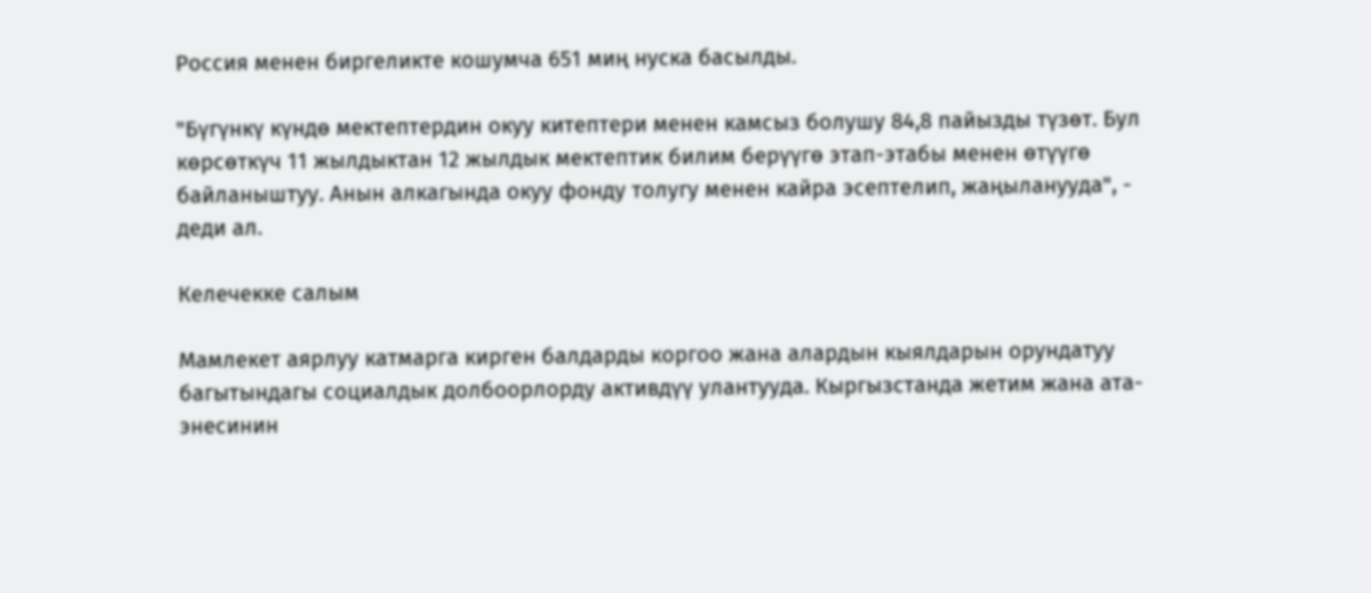Россия менен биргеликте кошумча 651 миң нуска басылды.

"Бүгүнкү күндө мектептердин окуу китептери менен камсыз болушу 84,8 пайызды түзөт. Бул көрсөткүч 11 жылдыктан 12 жылдык мектептик билим берүүгө этап-этабы менен өтүүгө байланыштуу. Анын алкагында окуу фонду толугу менен кайра эсептелип, жаңыланууда", - деди ал.

Келечекке салым

Мамлекет аярлуу катмарга кирген балдарды коргоо жана алардын кыялдарын орундатуу багытындагы социалдык долбоорлорду активдүү улантууда. Кыргызстанда жетим жана ата-энесинин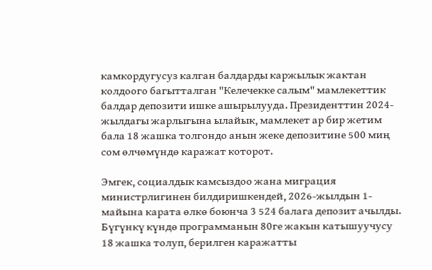камкордугусуз калган балдарды каржылык жактан колдоого багытталган "Келечекке салым" мамлекеттик балдар депозити ишке ашырылууда. Президенттин 2024-жылдагы жарлыгына ылайык, мамлекет ар бир жетим бала 18 жашка толгондо анын жеке депозитине 500 миң сом өлчөмүндө каражат которот.

Эмгек, социалдык камсыздоо жана миграция министрлигинен билдиришкендей, 2026-жылдын 1-майына карата өлкө боюнча 3 524 балага депозит ачылды. Бүгүнкү күндө программанын 80ге жакын катышуучусу 18 жашка толуп, берилген каражатты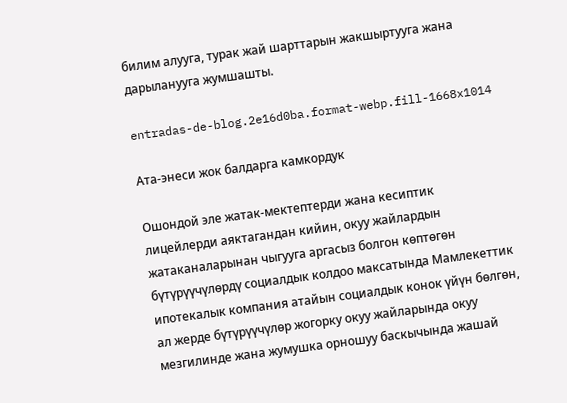билим алууга, турак жай шарттарын жакшыртууга жана дарыланууга жумшашты.

entradas-de-blog.2e16d0ba.format-webp.fill-1668x1014

Ата-энеси жок балдарга камкордук

Ошондой эле жатак-мектептерди жана кесиптик лицейлерди аяктагандан кийин, окуу жайлардын жатаканаларынан чыгууга аргасыз болгон көптөгөн бүтүрүүчүлөрдү социалдык колдоо максатында Мамлекеттик ипотекалык компания атайын социалдык конок үйүн бөлгөн, ал жерде бүтүрүүчүлөр жогорку окуу жайларында окуу мезгилинде жана жумушка орношуу баскычында жашай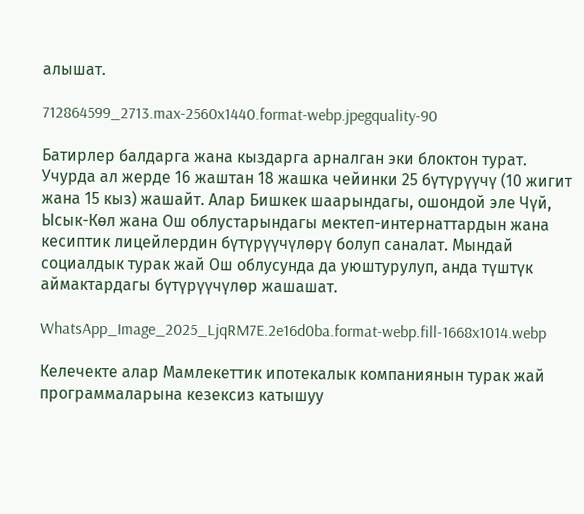алышат.

712864599_2713.max-2560x1440.format-webp.jpegquality-90

Батирлер балдарга жана кыздарга арналган эки блоктон турат. Учурда ал жерде 16 жаштан 18 жашка чейинки 25 бүтүрүүчү (10 жигит жана 15 кыз) жашайт. Алар Бишкек шаарындагы, ошондой эле Чүй, Ысык-Көл жана Ош облустарындагы мектеп-интернаттардын жана кесиптик лицейлердин бүтүрүүчүлөрү болуп саналат. Мындай социалдык турак жай Ош облусунда да уюштурулуп, анда түштүк аймактардагы бүтүрүүчүлөр жашашат.

WhatsApp_Image_2025_LjqRM7E.2e16d0ba.format-webp.fill-1668x1014.webp

Келечекте алар Мамлекеттик ипотекалык компаниянын турак жай программаларына кезексиз катышуу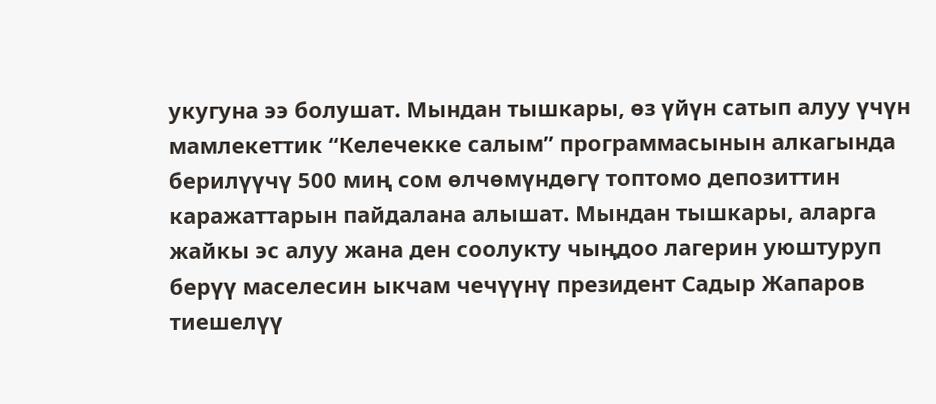укугуна ээ болушат. Мындан тышкары, өз үйүн сатып алуу үчүн мамлекеттик “Келечекке салым” программасынын алкагында берилүүчү 500 миң сом өлчөмүндөгү топтомо депозиттин каражаттарын пайдалана алышат. Мындан тышкары, аларга жайкы эс алуу жана ден соолукту чыңдоо лагерин уюштуруп берүү маселесин ыкчам чечүүнү президент Садыр Жапаров тиешелүү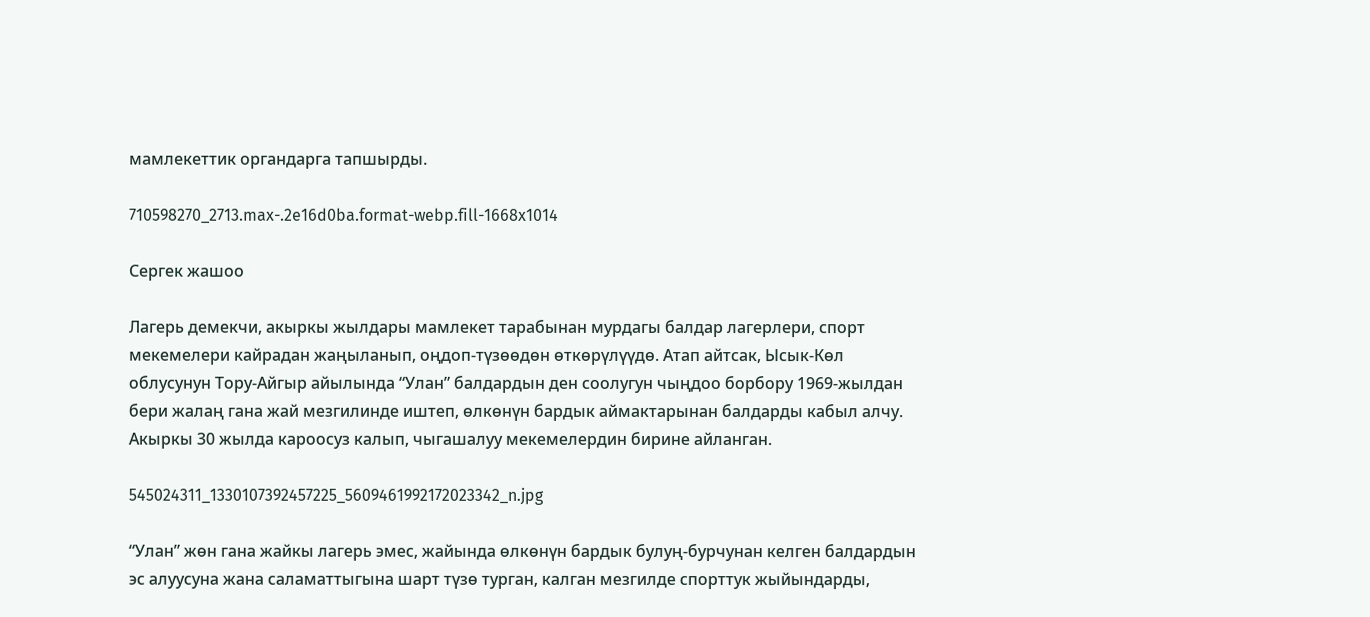мамлекеттик органдарга тапшырды.

710598270_2713.max-.2e16d0ba.format-webp.fill-1668x1014

Сергек жашоо

Лагерь демекчи, акыркы жылдары мамлекет тарабынан мурдагы балдар лагерлери, спорт мекемелери кайрадан жаңыланып, оңдоп-түзөөдөн өткөрүлүүдө. Атап айтсак, Ысык-Көл облусунун Тору-Айгыр айылында “Улан” балдардын ден соолугун чыңдоо борбору 1969-жылдан бери жалаң гана жай мезгилинде иштеп, өлкөнүн бардык аймактарынан балдарды кабыл алчу. Акыркы 30 жылда кароосуз калып, чыгашалуу мекемелердин бирине айланган.

545024311_1330107392457225_5609461992172023342_n.jpg

“Улан” жөн гана жайкы лагерь эмес, жайында өлкөнүн бардык булуң-бурчунан келген балдардын эс алуусуна жана саламаттыгына шарт түзө турган, калган мезгилде спорттук жыйындарды,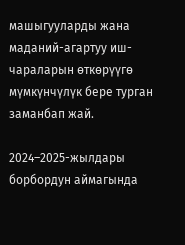машыгууларды жана маданий-агартуу иш-чараларын өткөрүүгө мүмкүнчүлүк бере турган заманбап жай.

2024–2025-жылдары борбордун аймагында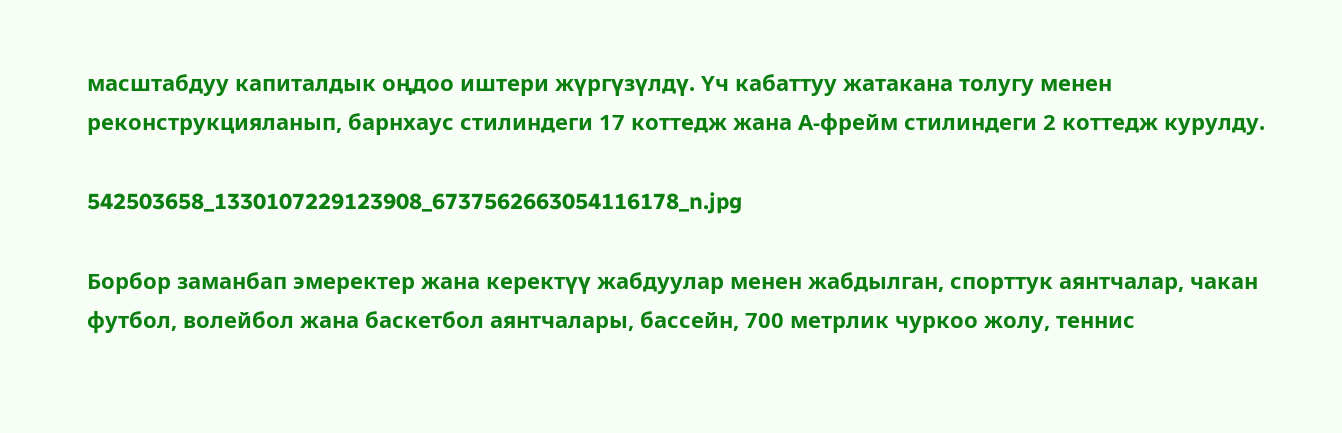масштабдуу капиталдык оңдоо иштери жүргүзүлдү. Үч кабаттуу жатакана толугу менен реконструкцияланып, барнхаус стилиндеги 17 коттедж жана А-фрейм стилиндеги 2 коттедж курулду.

542503658_1330107229123908_6737562663054116178_n.jpg

Борбор заманбап эмеректер жана керектүү жабдуулар менен жабдылган, спорттук аянтчалар, чакан футбол, волейбол жана баскетбол аянтчалары, бассейн, 700 метрлик чуркоо жолу, теннис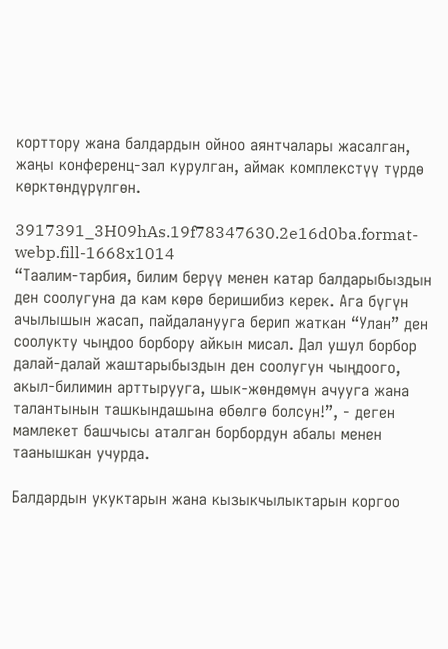корттору жана балдардын ойноо аянтчалары жасалган, жаңы конференц-зал курулган, аймак комплекстүү түрдө көрктөндүрүлгөн.

3917391_3H09hAs.19f78347630.2e16d0ba.format-webp.fill-1668x1014
“Таалим-тарбия, билим берүү менен катар балдарыбыздын ден соолугуна да кам көрө беришибиз керек. Ага бүгүн ачылышын жасап, пайдаланууга берип жаткан “Улан” ден соолукту чыңдоо борбору айкын мисал. Дал ушул борбор далай-далай жаштарыбыздын ден соолугун чыңдоого, акыл-билимин арттырууга, шык-жөндөмүн ачууга жана талантынын ташкындашына өбөлгө болсун!”, - деген мамлекет башчысы аталган борбордун абалы менен таанышкан учурда.

Балдардын укуктарын жана кызыкчылыктарын коргоо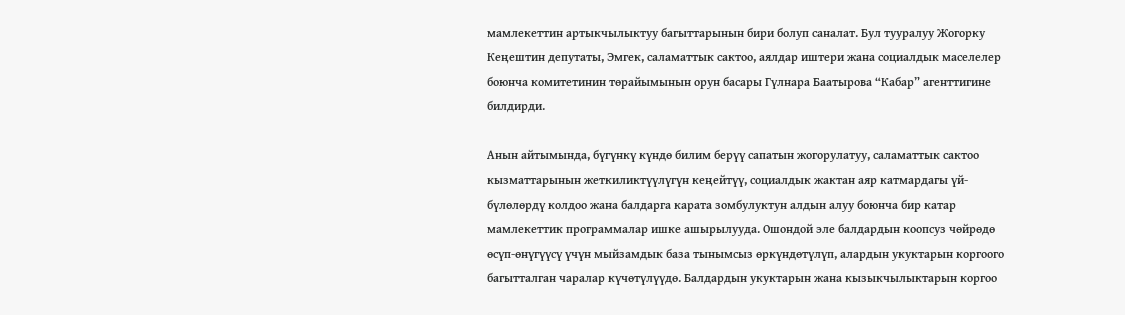мамлекеттин артыкчылыктуу багыттарынын бири болуп саналат. Бул тууралуу Жогорку Кеңештин депутаты, Эмгек, саламаттык сактоо, аялдар иштери жана социалдык маселелер боюнча комитетинин төрайымынын орун басары Гүлнара Баатырова “Кабар” агенттигине билдирди.

Анын айтымында, бүгүнкү күндө билим берүү сапатын жогорулатуу, саламаттык сактоо кызматтарынын жеткиликтүүлүгүн кеңейтүү, социалдык жактан аяр катмардагы үй-бүлөлөрдү колдоо жана балдарга карата зомбулуктун алдын алуу боюнча бир катар мамлекеттик программалар ишке ашырылууда. Ошондой эле балдардын коопсуз чөйрөдө өсүп-өнүгүүсү үчүн мыйзамдык база тынымсыз өркүндөтүлүп, алардын укуктарын коргоого багытталган чаралар күчөтүлүүдө. Балдардын укуктарын жана кызыкчылыктарын коргоо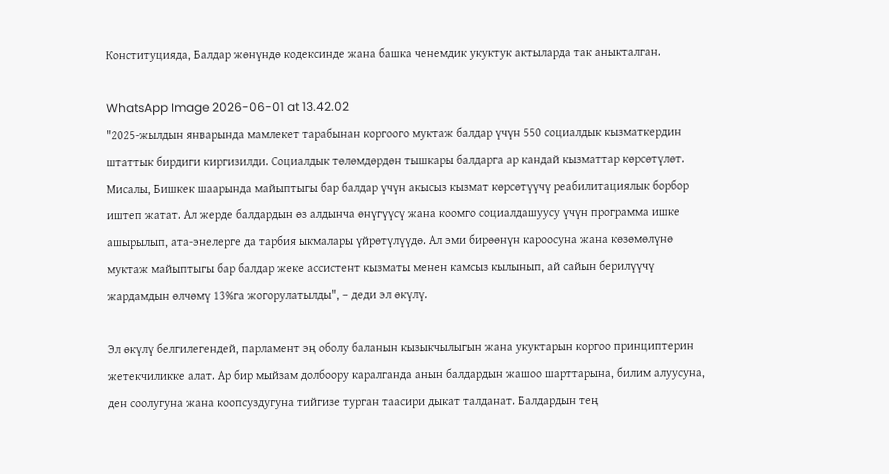Конституцияда, Балдар жөнүндө кодексинде жана башка ченемдик укуктук актыларда так аныкталган.

WhatsApp Image 2026-06-01 at 13.42.02
"2025-жылдын январында мамлекет тарабынан коргоого муктаж балдар үчүн 550 социалдык кызматкердин штаттык бирдиги киргизилди. Социалдык төлөмдөрдөн тышкары балдарга ар кандай кызматтар көрсөтүлөт. Мисалы, Бишкек шаарында майыптыгы бар балдар үчүн акысыз кызмат көрсөтүүчү реабилитациялык борбор иштеп жатат. Ал жерде балдардын өз алдынча өнүгүүсү жана коомго социалдашуусу үчүн программа ишке ашырылып, ата-энелерге да тарбия ыкмалары үйрөтүлүүдө. Ал эми бирөөнүн кароосуна жана көзөмөлүнө муктаж майыптыгы бар балдар жеке ассистент кызматы менен камсыз кылынып, ай сайын берилүүчү жардамдын өлчөмү 13%га жогорулатылды", – деди эл өкүлү.

Эл өкүлү белгилегендей, парламент эң оболу баланын кызыкчылыгын жана укуктарын коргоо принциптерин жетекчиликке алат. Ар бир мыйзам долбоору каралганда анын балдардын жашоо шарттарына, билим алуусуна, ден соолугуна жана коопсуздугуна тийгизе турган таасири дыкат талданат. Балдардын тең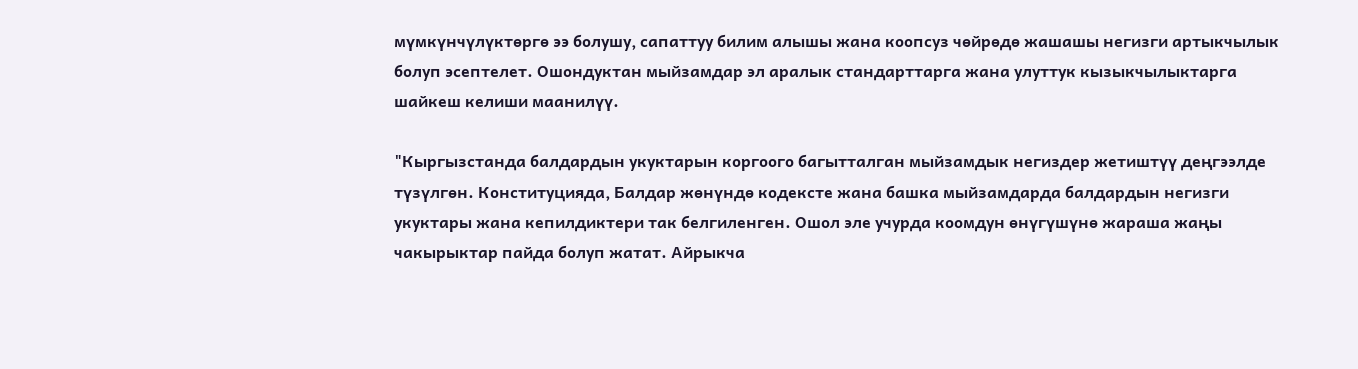мүмкүнчүлүктөргө ээ болушу, сапаттуу билим алышы жана коопсуз чөйрөдө жашашы негизги артыкчылык болуп эсептелет. Ошондуктан мыйзамдар эл аралык стандарттарга жана улуттук кызыкчылыктарга шайкеш келиши маанилүү.

"Кыргызстанда балдардын укуктарын коргоого багытталган мыйзамдык негиздер жетиштүү деңгээлде түзүлгөн. Конституцияда, Балдар жөнүндө кодексте жана башка мыйзамдарда балдардын негизги укуктары жана кепилдиктери так белгиленген. Ошол эле учурда коомдун өнүгүшүнө жараша жаңы чакырыктар пайда болуп жатат. Айрыкча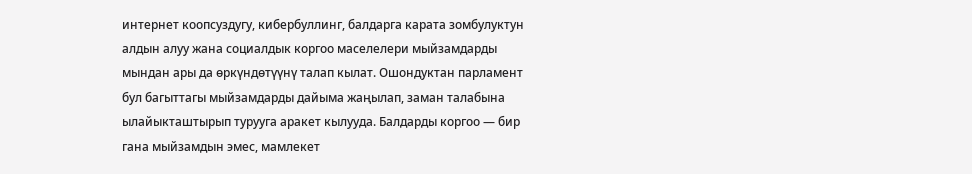интернет коопсуздугу, кибербуллинг, балдарга карата зомбулуктун алдын алуу жана социалдык коргоо маселелери мыйзамдарды мындан ары да өркүндөтүүнү талап кылат. Ошондуктан парламент бул багыттагы мыйзамдарды дайыма жаңылап, заман талабына ылайыкташтырып турууга аракет кылууда. Балдарды коргоо — бир гана мыйзамдын эмес, мамлекет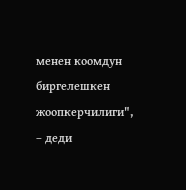менен коомдун биргелешкен жоопкерчилиги", – деди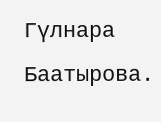Гүлнара Баатырова.